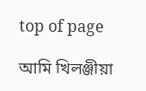top of page

আমি খিলঞ্জীয়া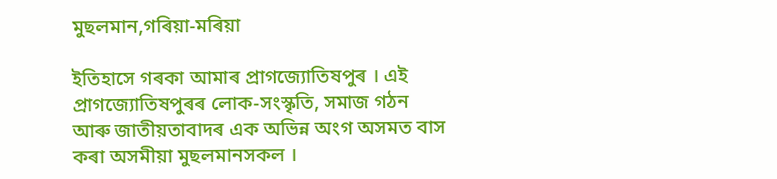মুছলমান,গৰিয়া-মৰিয়া

ইতিহাসে গৰকা আমাৰ প্ৰাগজ্যোতিষপুৰ । এই প্ৰাগজ্যোতিষপুৰৰ লোক-সংস্কৃতি, সমাজ গঠন আৰু জাতীয়তাবাদৰ এক অভিন্ন অংগ অসমত বাস কৰা অসমীয়া মুছলমানসকল ।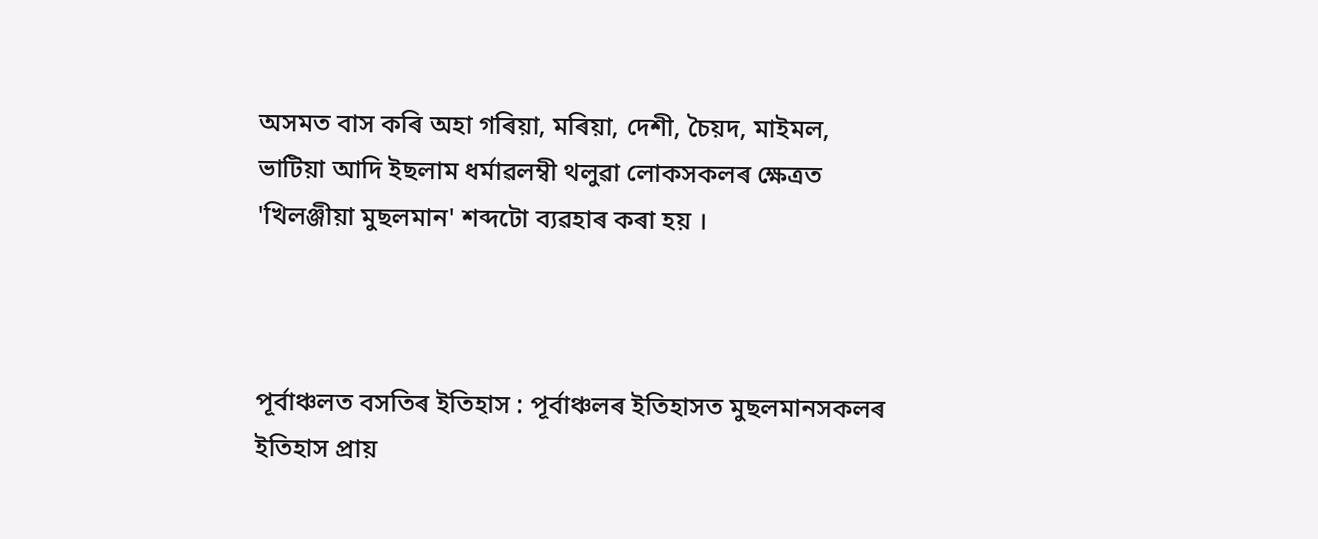অসমত বাস কৰি অহা গৰিয়া, মৰিয়া, দেশী, চৈয়দ, মাইমল, ভাটিয়া আদি ইছলাম ধৰ্মাৱলম্বী থলুৱা লোকসকলৰ ক্ষেত্ৰত 'খিলঞ্জীয়া মুছলমান' শব্দটো ব্যৱহাৰ কৰা হয় ।



পূৰ্বাঞ্চলত বসতিৰ ইতিহাস : পূৰ্বাঞ্চলৰ ইতিহাসত মুছলমানসকলৰ ইতিহাস প্ৰায়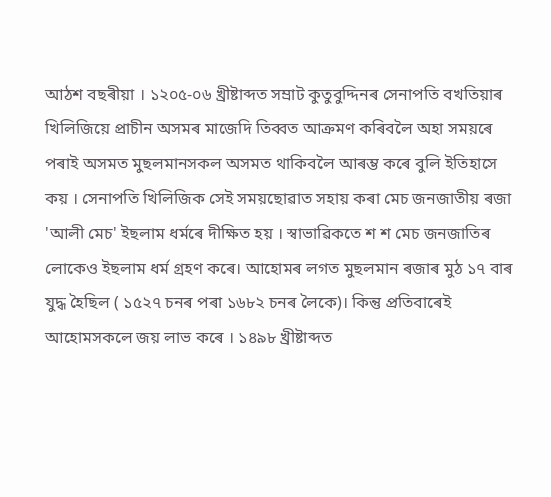আঠশ বছৰীয়া । ১২০৫-০৬ খ্ৰীষ্টাব্দত সম্ৰাট কুতুবুদ্দিনৰ সেনাপতি বখতিয়াৰ খিলিজিয়ে প্ৰাচীন অসমৰ মাজেদি তিব্বত আক্ৰমণ কৰিবলৈ অহা সময়ৰে পৰাই অসমত মুছলমানসকল অসমত থাকিবলৈ আৰম্ভ কৰে বুলি ইতিহাসে কয় । সেনাপতি খিলিজিক সেই সময়ছোৱাত সহায় কৰা মেচ জনজাতীয় ৰজা 'আলী মেচ' ইছলাম ধৰ্মৰে দীক্ষিত হয় । স্বাভাৱিকতে শ শ মেচ জনজাতিৰ লোকেও ইছলাম ধৰ্ম গ্ৰহণ কৰে। আহোমৰ লগত মুছলমান ৰজাৰ মুঠ ১৭ বাৰ যুদ্ধ হৈছিল ( ১৫২৭ চনৰ পৰা ১৬৮২ চনৰ লৈকে)। কিন্তু প্ৰতিবাৰেই আহোমসকলে জয় লাভ কৰে । ১৪৯৮ খ্ৰীষ্টাব্দত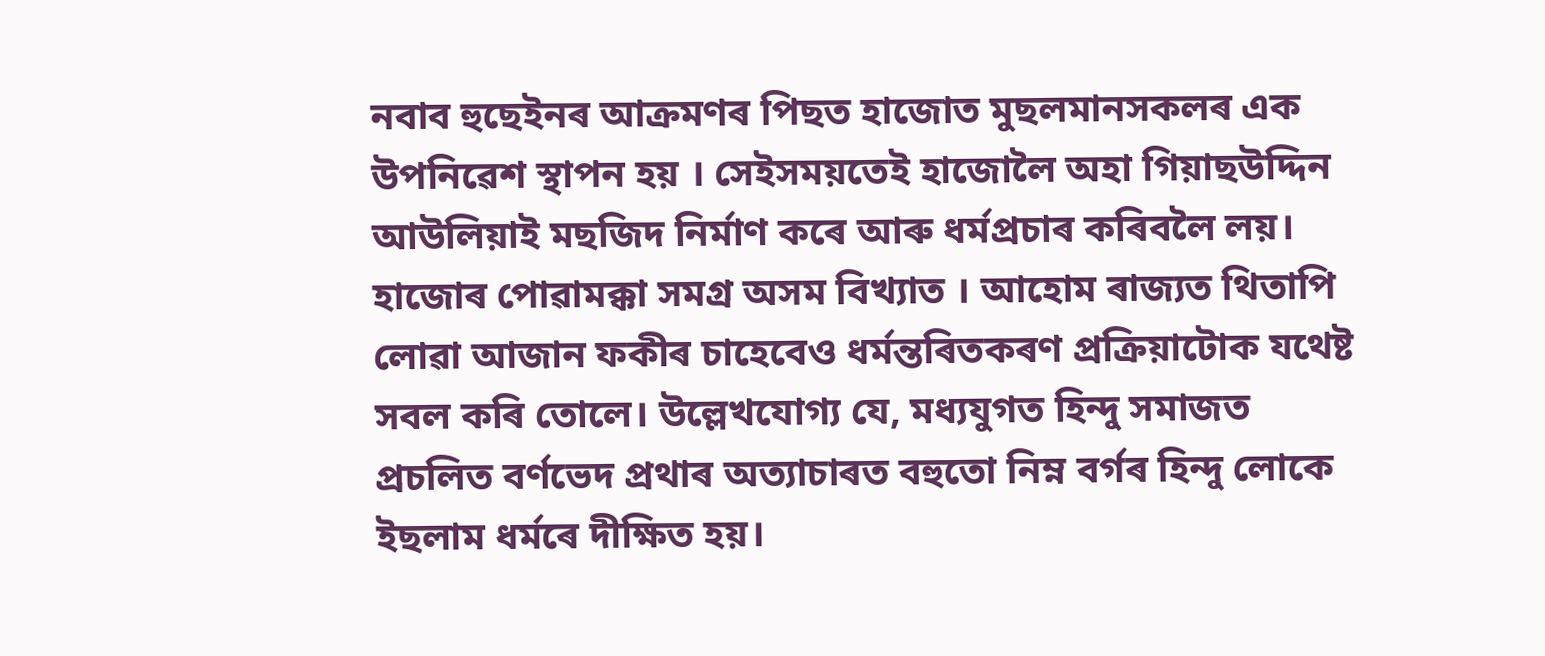নবাব হুছেইনৰ আক্ৰমণৰ পিছত হাজোত মুছলমানসকলৰ এক উপনিৱেশ স্থাপন হয় । সেইসময়তেই হাজোলৈ অহা গিয়াছউদ্দিন আউলিয়াই মছজিদ নিৰ্মাণ কৰে আৰু ধৰ্মপ্ৰচাৰ কৰিবলৈ লয়। হাজোৰ পোৱামক্কা সমগ্ৰ অসম বিখ্যাত । আহোম ৰাজ্যত থিতাপি লোৱা আজান ফকীৰ চাহেবেও ধৰ্মন্তৰিতকৰণ প্ৰক্ৰিয়াটোক যথেষ্ট সবল কৰি তোলে। উল্লেখযোগ্য যে, মধ্যযুগত হিন্দু সমাজত প্ৰচলিত বৰ্ণভেদ প্ৰথাৰ অত্যাচাৰত বহুতো নিম্ন বৰ্গৰ হিন্দু লোকে ইছলাম ধৰ্মৰে দীক্ষিত হয়।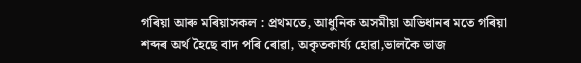গৰিয়া আৰু মৰিয়াসকল : প্ৰথমতে, আধুনিক অসমীয়া অভিধানৰ মতে গৰিয়া শব্দৰ অৰ্থ হৈছে বাদ পৰি ৰোৱা, অকৃতকাৰ্য্য হোৱা,ভালকৈ ভাজ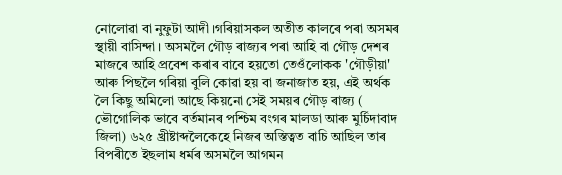নোলোৱা বা নুফুটা আদী ।গৰিয়াসকল অতীত কালৰে পৰা অসমৰ স্থায়ী বাসিন্দা । অসমলৈ গৌড় ৰাজ্যৰ পৰা আহি বা গৌড় দেশৰ মাজৰে আহি প্ৰবেশ কৰাৰ বাবে হয়তো তেওঁলোকক 'গৌড়ীয়া' আৰু পিছলৈ গৰিয়া বুলি কোৱা হয় বা জনাজাত হয়, এই অৰ্থক লৈ কিছু অমিলো আছে কিয়নো সেই সময়ৰ গৌড় ৰাজ্য ( ভৌগোলিক ভাবে বৰ্তমানৰ পশ্চিম বংগৰ মালডা আৰু মুৰ্চিদাবাদ জিলা) ৬২৫ খ্ৰীষ্টাব্দলৈকেহে নিজৰ অস্তিত্বত বাচি আছিল তাৰ বিপৰীতে ইছলাম ধৰ্মৰ অসমলৈ আগমন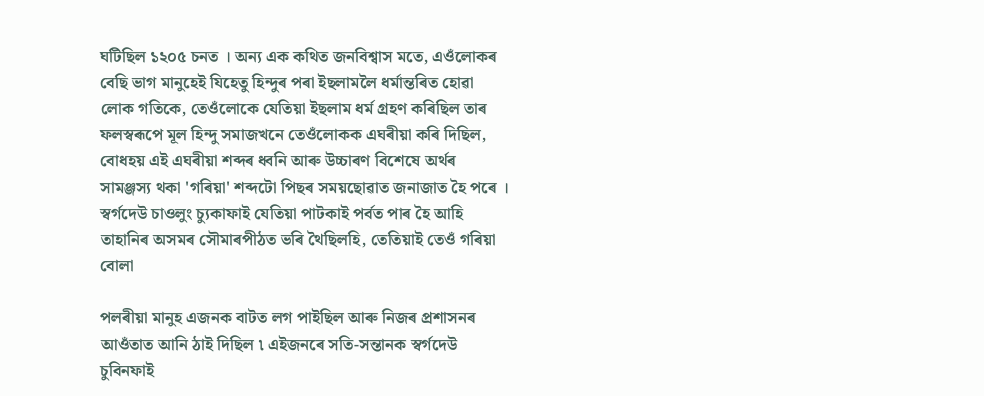ঘটিছিল ১২০৫ চনত । অন্য এক কথিত জনবিশ্বাস মতে, এওঁলোকৰ বেছি ভাগ মানুহেই যিহেতু হিন্দুৰ পৰা ইছলামলৈ ধৰ্মান্তৰিত হোৱা লোক গতিকে, তেওঁলোকে যেতিয়া ইছলাম ধৰ্ম গ্ৰহণ কৰিছিল তাৰ ফলস্বৰূপে মূল হিন্দু সমাজখনে তেওঁলোকক এঘৰীয়া কৰি দিছিল, বোধহয় এই এঘৰীয়া শব্দৰ ধ্বনি আৰু উচ্চাৰণ বিশেষে অৰ্থৰ সামঞ্জস্য থকা 'গৰিয়া' শব্দটো পিছৰ সময়ছোৱাত জনাজাত হৈ পৰে । স্বৰ্গদেউ চাওলুং চ্যুকাফাই যেতিয়া পাটকাই পৰ্বত পাৰ হৈ আহি তাহানিৰ অসমৰ সৌমাৰপীঠত ভৰি থৈছিলহি, তেতিয়াই তেওঁ গৰিয়া বোলা

পলৰীয়া মানুহ এজনক বাটত লগ পাইছিল আৰু নিজৰ প্ৰশাসনৰ আওঁতাত আনি ঠাই দিছিল ৷ এইজনৰে সতি-সন্তানক স্বৰ্গদেউ চুবিনফাই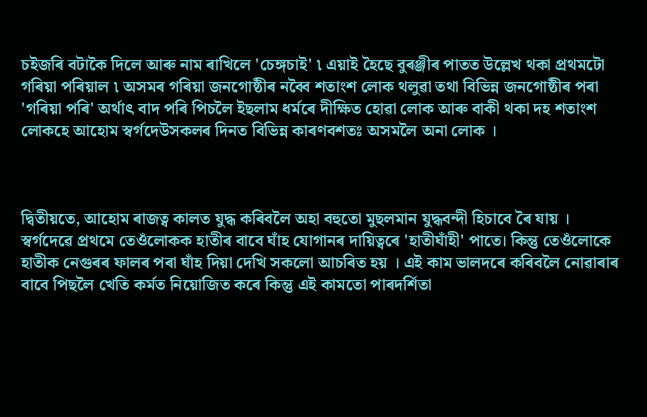চইজৰি বটাকৈ দিলে আৰু নাম ৰাখিলে 'চেঙ্গচাই' ৷ এয়াই হৈছে বুৰঞ্জীৰ পাতত উল্লেখ থকা প্ৰথমটো গৰিয়া পৰিয়াল ৷ অসমৰ গৰিয়া জনগোষ্ঠীৰ নব্বৈ শতাংশ লোক থলুৱা তথা বিভিন্ন জনগোষ্ঠীৰ পৰা 'গৰিয়া পৰি' অৰ্থাৎ বাদ পৰি পিচলৈ ইছলাম ধৰ্মৰে দীক্ষিত হোৱা লোক আৰু বাকী থকা দহ শতাংশ লোকহে আহোম স্বৰ্গদেউসকলৰ দিনত বিভিন্ন কাৰণবশতঃ অসমলৈ অনা লোক ।



দ্বিতীয়তে, আহোম ৰাজত্ব কালত যুদ্ধ কৰিবলৈ অহা বহুতো মুছলমান যুদ্ধবন্দী হিচাবে ৰৈ যায় । স্বৰ্গদেৱে প্ৰথমে তেওঁলোকক হাতীৰ বাবে ঘাঁহ যোগানৰ দায়িত্বৰে 'হাতীঘাঁহী' পাতে। কিন্তু তেওঁলোকে হাতীক নেগুৰৰ ফালৰ পৰা ঘাঁহ দিয়া দেখি সকলো আচৰিত হয় । এই কাম ভালদৰে কৰিবলৈ নোৱাৰাৰ বাবে পিছলৈ খেতি কৰ্মত নিয়োজিত কৰে কিন্তু এই কামতো পাৰদৰ্শিতা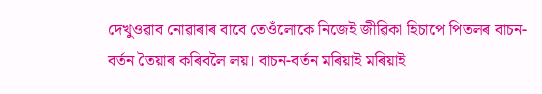দেখুওৱাব নোৱাৰাৰ বাবে তেওঁলোকে নিজেই জীৱিকা হিচাপে পিতলৰ বাচন-বৰ্তন তৈয়াৰ কৰিবলৈ লয়। বাচন-বৰ্তন মৰিয়াই মৰিয়াই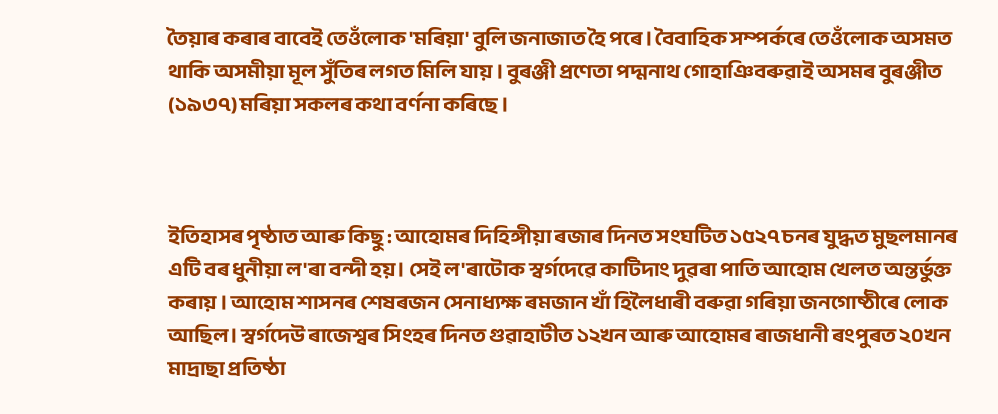তৈয়াৰ কৰাৰ বাবেই তেওঁলোক 'মৰিয়া' বুলি জনাজাত হৈ পৰে । বৈবাহিক সম্পৰ্কৰে তেওঁলোক অসমত থাকি অসমীয়া মূল সুঁতিৰ লগত মিলি যায় । বুৰঞ্জী প্ৰণেতা পদ্মনাথ গোহাঞিবৰুৱাই অসমৰ বুৰঞ্জীত (১৯৩৭) মৰিয়া সকলৰ কথা বৰ্ণনা কৰিছে ।



ইতিহাসৰ পৃষ্ঠাত আৰু কিছু : আহোমৰ দিহিঙ্গীয়া ৰজাৰ দিনত সংঘটিত ১৫২৭ চনৰ যুদ্ধত মুছলমানৰ এটি বৰ ধুনীয়া ল'ৰা বন্দী হয়। সেই ল'ৰাটোক স্বৰ্গদেৱে কাটিদাং দুৱৰা পাতি আহোম খেলত অন্তৰ্ভুক্ত কৰায় । আহোম শাসনৰ শেষৰজন সেনাধ্যক্ষ ৰমজান খাঁ হিলৈধাৰী বৰুৱা গৰিয়া জনগোষ্ঠীৰে লোক আছিল। স্বৰ্গদেউ ৰাজেশ্বৰ সিংহৰ দিনত গুৱাহাটীত ১২খন আৰু আহোমৰ ৰাজধানী ৰংপুৰত ২০খন মাদ্ৰাছা প্ৰতিষ্ঠা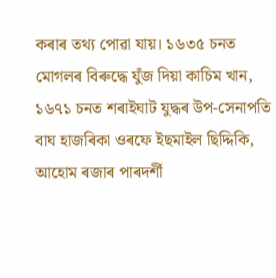কৰাৰ তথ্য পোৱা যায়। ১৬৩৫ চনত মোগলৰ বিৰুদ্ধে যুঁজ দিয়া কাচিম খান, ১৬৭১ চনত শৰাইঘাট যুদ্ধৰ উপ-সেনাপতি বাঘ হাজৰিকা ওৰফে ইছমাইল ছিদ্দিকি, আহোম ৰজাৰ পাৰদৰ্শী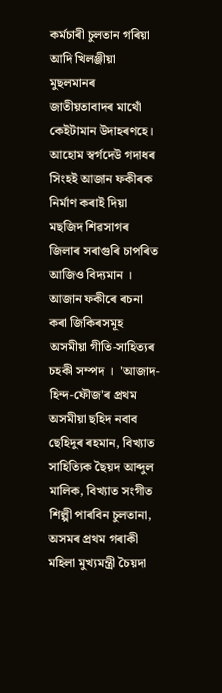কৰ্মচাৰী চুলতান গৰিয়া আদি খিলঞ্জীয়া মুছলমানৰ জাতীয়তাবাদৰ মাথোঁ কেইটামান উদাহৰণহে। আহোম স্বৰ্গদেউ গদাধৰ সিংহই আজান ফকীৰক নিৰ্মাণ কৰাই দিয়া মছজিদ শিৱসাগৰ জিলাৰ সৰাগুৰি চাপৰিত আজিও বিদ্যমান । আজান ফকীৰে ৰচনা কৰা জিকিৰসমূহ অসমীয়া গীতি-সাহিত্যৰ চহকী সম্পদ ।  'আজাদ-হিন্দ-ফৌজ'ৰ প্ৰথম অসমীয়া ছহিদ নবাব ছেহিদুৰ ৰহমান, বিখ্যাত সাহিত্যিক ছৈয়দ আব্দুল মালিক, বিখ্যাত সংগীত শিল্পী পাৰবিন চুলতানা, অসমৰ প্ৰথম গৰাকী মহিলা মুখ্যমন্ত্ৰী চৈয়দা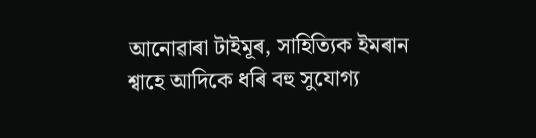আনোৱাৰা টাইমূৰ, সাহিত্যিক ইমৰান শ্বাহে আদিকে ধৰি বহু সুযোগ্য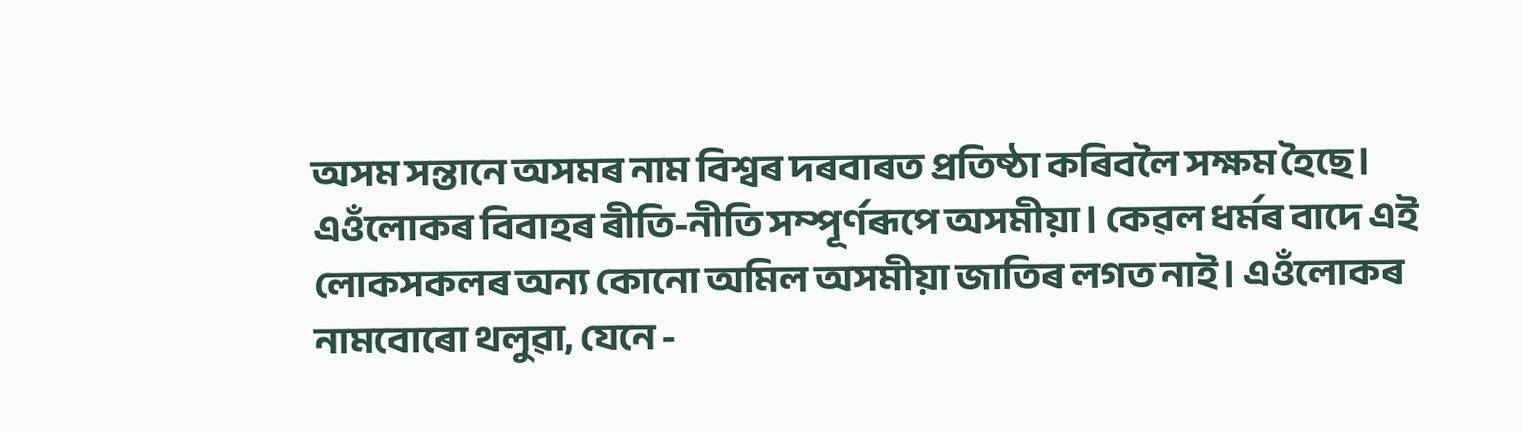অসম সন্তানে অসমৰ নাম বিশ্বৰ দৰবাৰত প্ৰতিষ্ঠা কৰিবলৈ সক্ষম হৈছে। এওঁলোকৰ বিবাহৰ ৰীতি-নীতি সম্পূৰ্ণৰূপে অসমীয়া‌‌। কেৱল ধৰ্মৰ বাদে এই লোকসকলৰ অন্য কোনো অমিল অসমীয়া জাতিৰ লগত নাই। এওঁলোকৰ নামবোৰো থলুৱা, যেনে -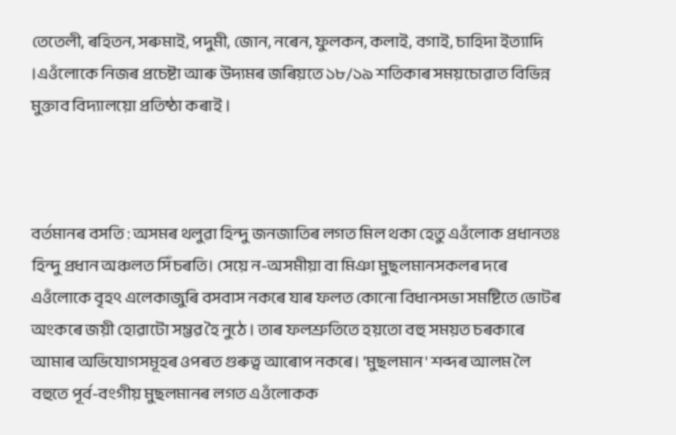তেতেলী, ৰহিতন, সৰুমাই, পদুমী, জোন, নৰেন, ফুলকন, কলাই, বগাই, চাহিদা ইত্যাদি ।এওঁলোকে নিজৰ প্ৰচেষ্টা আৰু উদ্যমৰ জৰিয়তে ১৮/১৯ শতিকাৰ সময়চোৱাত বিভিন্ন মুক্তাব বিদ্যালয়ো প্ৰতিষ্ঠা কৰাই ।



বৰ্তমানৰ বসতি : অসমৰ থলুৱা হিন্দু জনজাতিৰ লগত মিল থকা হেতু এওঁলোক প্ৰধানতঃ হিন্দু প্ৰধান অঞ্চলত সিঁচৰতি। সেয়ে ন-অসমীয়া বা মিঞা মুছলমানসকলৰ দৰে এওঁলোকে বৃহৎ এলেকাজুৰি বসবাস নকৰে যাৰ ফলত কোনো বিধানসভা সমষ্টিতে ভোটৰ অংকৰে জয়ী হোৱাটো সম্ভৱ হৈ নুঠে । তাৰ ফলশ্ৰুতিতে হয়তো বহু সময়ত চৰকাৰে আমাৰ অভিযোগসমূহৰ ওপৰত গুৰুত্ব আৰোপ নকৰে। 'মুছলমান' শব্দৰ আলম লৈ বহুতে পূৰ্ব-বংগীয় মুছলমানৰ লগত এওঁলোকক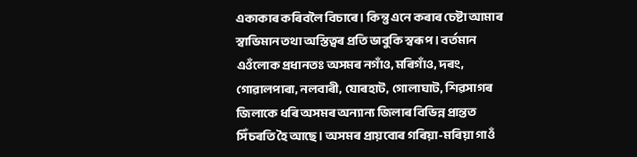একাকাৰ কৰিবলৈ বিচাৰে । কিন্তু এনে কৰাৰ চেষ্টা আমাৰ স্বাভিমান তথা অস্তিত্বৰ প্ৰতি ভাবুকি স্বৰূপ । বৰ্তমান এওঁলোক প্ৰধানতঃ অসমৰ নগাঁও, মৰিগাঁও, দৰং, গোৱালপাৰা, নলবাৰী, যোৰহাট, গোলাঘাট, শিৱসাগৰ জিলাকে ধৰি অসমৰ অন্যান্য জিলাৰ বিভিন্ন প্ৰান্তত সিঁচৰতি হৈ আছে । অসমৰ প্ৰায়বোৰ গৰিয়া-মৰিয়া গাওঁ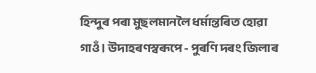হিন্দুৰ পৰা মুছলমানলৈ ধৰ্মান্তৰিত হোৱা গাওঁ । উদাহৰণস্বৰূপে - পুৰণি দৰং জিলাৰ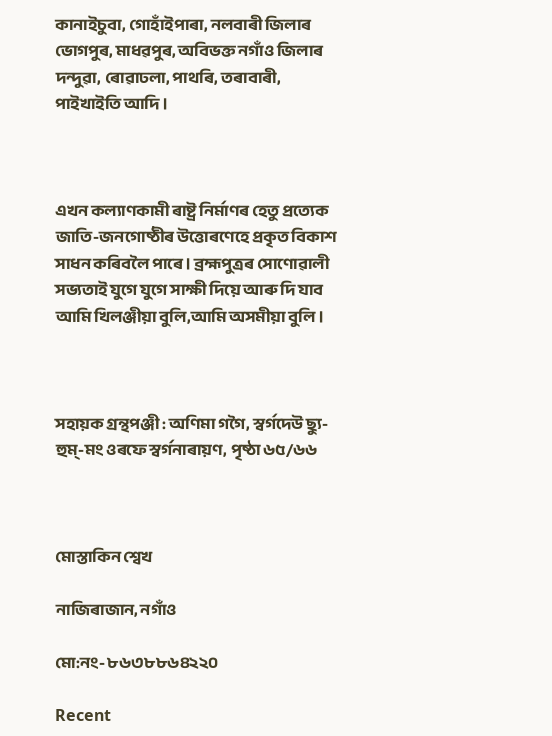কানাইচুবা, গোহাঁইপাৰা, নলবাৰী জিলাৰ ভোগপুৰ, মাধৱপুৰ, অবিভক্ত নগাঁও জিলাৰ দন্দুৱা, ৰোৱাঢলা, পাথৰি, তৰাবাৰী, পাইখাইতি আদি ।



এখন কল্যাণকামী ৰাষ্ট্ৰ নিৰ্মাণৰ হেতু প্ৰত্যেক জাতি-জনগোষ্ঠীৰ উত্তোৰণেহে প্ৰকৃত বিকাশ সাধন কৰিবলৈ পাৰে । ব্ৰহ্মপুত্ৰৰ সোণোৱালী সভ্যতাই যুগে যুগে সাক্ষী দিয়ে আৰু দি যাব আমি খিলঞ্জীয়া বুলি,আমি অসমীয়া বুলি ।



সহায়ক গ্ৰন্থপঞ্জী : অণিমা গগৈ, স্বৰ্গদেউ ছ্যু-হুম্-মং ওৰফে স্বৰ্গনাৰায়ণ, পৃষ্ঠা ৬৫/৬৬



মোস্তাকিন শ্বেখ

নাজিৰাজান, নগাঁও

মো:নং- ৮৬৩৮৮৬৪২২০

Recent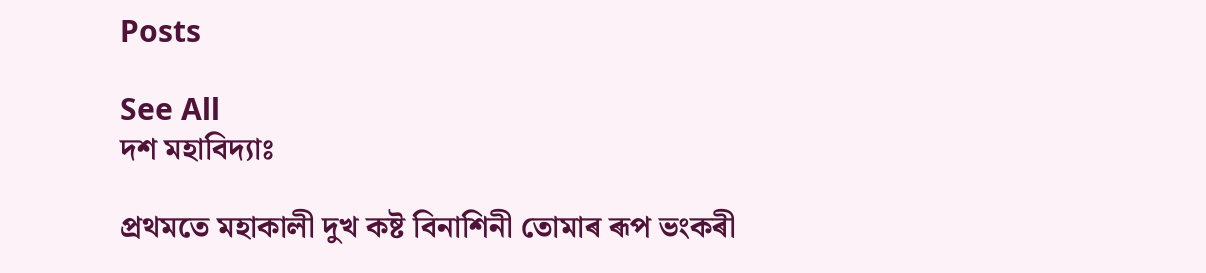Posts

See All
দশ মহাবিদ্যাঃ

প্ৰথমতে মহাকালী দুখ কষ্ট বিনাশিনী তোমাৰ ৰূপ ভংকৰী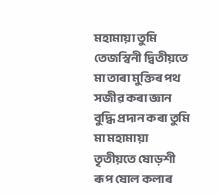মহামায়া তুমি তেজস্বিনী দ্বিতীয়তে মা তাৰা মুক্তিৰ পথ সজীৱ কৰা জ্ঞান বুদ্ধি প্ৰদান কৰা তুমি মা মহামায়া তৃতীয়তে ষোড়শী ৰূপ ষোল কলাৰ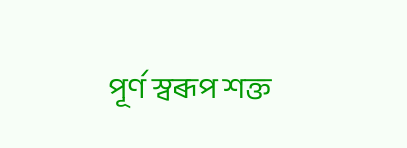পূৰ্ণ স্বৰূপ শক্ত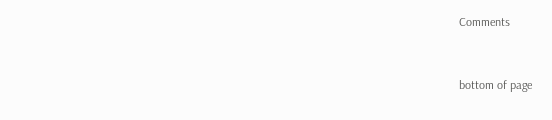Comments


bottom of page